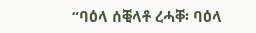“ባዕላ ሰቒላቶ ረሓቐ፡ ባዕላ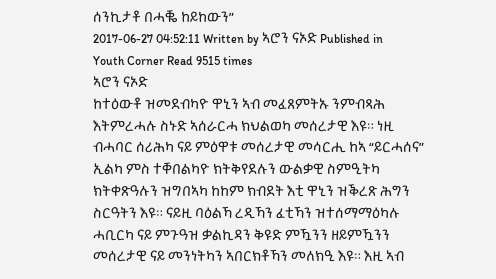ሰንኪታቶ በሓቘ ከይከውን”
2017-06-27 04:52:11 Written by ኣሮን ናኦድ Published in Youth Corner Read 9515 times
ኣሮን ናኦድ
ከተዕውቶ ዝመደብካዮ ዋኒን ኣብ መፈጸምትኡ ንምብጻሕ እትምረሓሉ ስኑድ ኣሰራርሓ ክህልወካ መሰረታዊ እዩ። ነዚ ብሓባር ሰሪሕካ ናይ ምዕዋቱ መሰረታዊ መሳርሒ ከኣ “ይርሓሰና” ኢልካ ምስ ተቐበልካዮ ክትቅየደሉን ውልቃዊ ስምዒትካ ክትቀጽዓሉን ዝግበኣካ ከከም ክብደት እቲ ዋኒን ዝቕረጽ ሕግን ስርዓትን እዩ። ናይዚ ባዕልኻ ረዲኻን ፈቲኻን ዝተሰማማዕካሉ ሓቢርካ ናይ ምጉዓዝ ቃልኪዳን ቅዩድ ምዃንን ዘይምዃንን መሰረታዊ ናይ መንነትካን ኣበርክቶኻን መለክዒ እዩ። እዚ ኣብ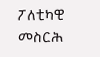ፖለቲካዊ መስርሕ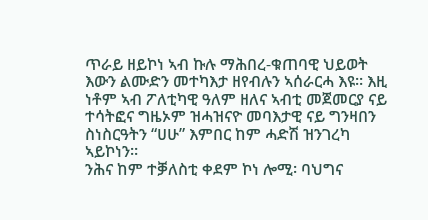ጥራይ ዘይኮነ ኣብ ኩሉ ማሕበረ-ቁጠባዊ ህይወት እውን ልሙድን መተካእታ ዘየብሉን ኣሰራርሓ እዩ። እዚ ነቶም ኣብ ፖለቲካዊ ዓለም ዘለና ኣብቲ መጀመርያ ናይ ተሳትፎና ግዜኦም ዝሓዝናዮ መባእታዊ ናይ ግንዛበን ስነስርዓትን “ሀሁ” እምበር ከም ሓድሽ ዝንገረካ ኣይኮነን።
ንሕና ከም ተቓለስቲ ቀደም ኮነ ሎሚ፡ ባህግና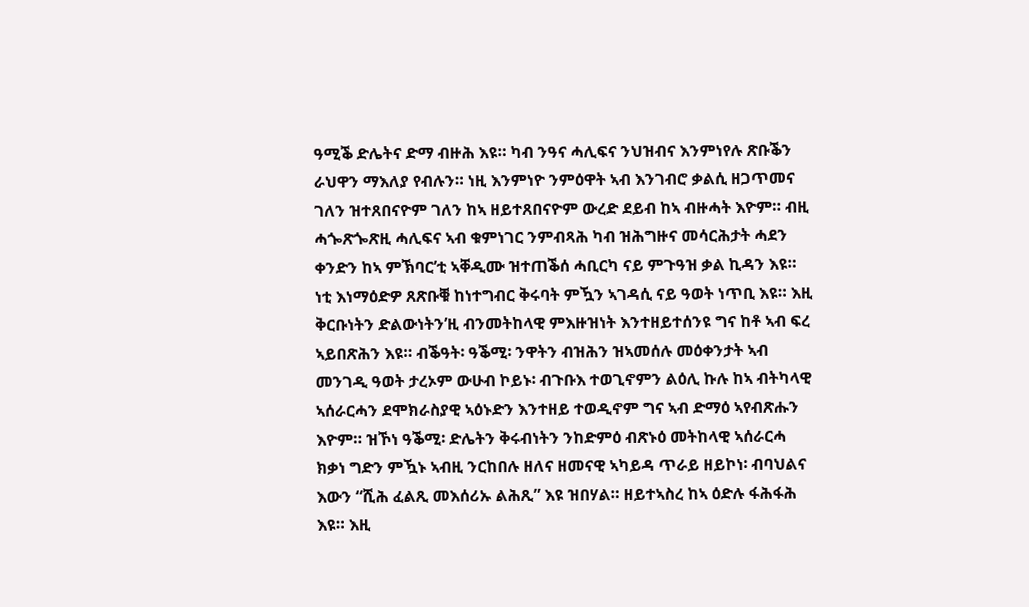ዓሚቕ ድሌትና ድማ ብዙሕ እዩ። ካብ ንዓና ሓሊፍና ንህዝብና እንምነየሉ ጽቡቕን ራህዋን ማእለያ የብሉን። ነዚ እንምነዮ ንምዕዋት ኣብ እንገብሮ ቃልሲ ዘጋጥመና ገለን ዝተጸበናዮም ገለን ከኣ ዘይተጸበናዮም ውረድ ደይብ ከኣ ብዙሓት እዮም። ብዚ ሓጐጽጐጽዚ ሓሊፍና ኣብ ቁምነገር ንምብጻሕ ካብ ዝሕግዙና መሳርሕታት ሓደን ቀንድን ከኣ ምኽባር’ቲ ኣቐዲሙ ዝተጠቕሰ ሓቢርካ ናይ ምጉዓዝ ቃል ኪዳን እዩ።
ነቲ እነማዕድዎ ጸጽቡቑ ከነተግብር ቅሩባት ምዃን ኣገዳሲ ናይ ዓወት ነጥቢ እዩ። እዚ ቅርቡነትን ድልውነትን’ዚ ብንመትከላዊ ምእዙዝነት እንተዘይተሰንዩ ግና ከቶ ኣብ ፍረ ኣይበጽሕን እዩ። ብቕዓት፡ ዓቕሚ፡ ንዋትን ብዝሕን ዝኣመሰሉ መዕቀንታት ኣብ መንገዲ ዓወት ታረኦም ውሁብ ኮይኑ፡ ብጉቡእ ተወጊኖምን ልዕሊ ኩሉ ከኣ ብትካላዊ ኣሰራርሓን ደሞክራስያዊ ኣዕኑድን እንተዘይ ተወዲኖም ግና ኣብ ድማዕ ኣየብጽሑን እዮም። ዝኾነ ዓቕሚ፡ ድሌትን ቅሩብነትን ንከድምዕ ብጽኑዕ መትከላዊ ኣሰራርሓ ክቃነ ግድን ምዃኑ ኣብዚ ንርከበሉ ዘለና ዘመናዊ ኣካይዳ ጥራይ ዘይኮነ፡ ብባህልና እውን “ሺሕ ፈልጺ መእሰሪኡ ልሕጺ” እዩ ዝበሃል። ዘይተኣስረ ከኣ ዕድሉ ፋሕፋሕ እዩ። እዚ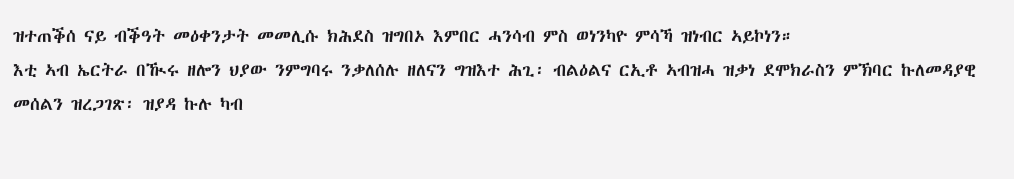ዝተጠቕሰ ናይ ብቕዓት መዕቀንታት መመሊሱ ክሕደስ ዝግበኦ እምበር ሓንሳብ ምስ ወነንካዮ ምሳኻ ዝነብር ኣይኮነን።
እቲ ኣብ ኤርትራ በዂሩ ዘሎን ህያው ንምግባሩ ንቃለሰሉ ዘለናን ግዝእተ ሕጊ፡ ብልዕልና ርኢቶ ኣብዝሓ ዝቃነ ደሞክራስን ምኽባር ኩለመዳያዊ መሰልን ዝረጋገጽ፡ ዝያዳ ኩሉ ካብ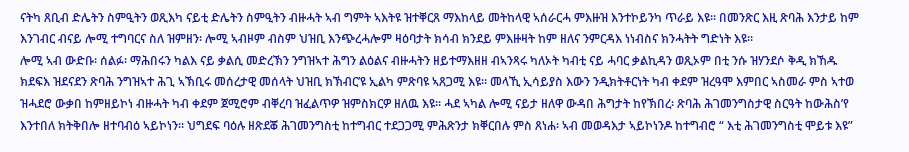ናትካ ጸቢብ ድሌትን ስምዒትን ወጺእካ ናይቲ ድሌትን ስምዒትን ብዙሓት ኣብ ግምት ኣእትዩ ዝተቐርጸ ማእከላይ መትከላዊ ኣሰራርሓ ምእዙዝ እንተኮይንካ ጥራይ እዩ። በመንጽር እዚ ጽባሕ እንታይ ከም እንገብር ብናይ ሎሚ ተግባርና ስለ ዝምዘን፡ ሎሚ ኣብዞም ብስም ህዝቢ እንጭረሓሎም ዛዕባታት ክሳብ ክንደይ ምእዙዛት ከም ዘለና ንምርዳእ ነነብስና ክንሓትት ግድነት እዩ።
ሎሚ ኣብ ውድቡ፡ ሰልፉ፡ ማሕበሩን ካልእ ናይ ቃልሲ መድረኽን ንግዝኣተ ሕግን ልዕልና ብዙሓትን ዘይተማእዘዘ ብኣንጻሩ ካለኦት ካብቲ ናይ ሓባር ቃልኪዳን ወጺኦም በቲ ንሱ ዝሃንደሶ ቅዲ ክኸዱ ክደፍእ ዝደናደን ጽባሕ ንግዝኣተ ሕጊ ኣኽቢሩ መሰረታዊ መሰላት ህዝቢ ክኽብር’ዩ ኢልካ ምጽባዩ ኣጸጋሚ እዩ። መላኺ ኢሳይያስ እውን ንዲክትቶርነት ካብ ቀደም ዝረዓሞ እምበር ኣስመራ ምስ ኣተወ ዝሓደሮ ውቃበ ከምዘይኮነ ብዙሓት ካብ ቀደም ጀሚሮም ብቐረባ ዝፈልጥዎ ዝምስክርዎ ዘለዉ እዩ። ሓደ ኣካል ሎሚ ናይታ ዘለዋ ውዳበ ሕግታት ከየኽበረ፡ ጽባሕ ሕገመንግስታዊ ስርዓት ከውሕስ’የ እንተበለ ክትቅበሎ ዘተባብዕ ኣይኮነን። ህግደፍ ባዕሉ ዘጽደቖ ሕገመንግስቲ ከተግብር ተደጋጋሚ ምሕጽንታ ክቐርበሉ ምስ ጸነሐ፡ ኣብ መወዳእታ ኣይኮነንዶ ከተግብሮ “ እቲ ሕገመንግስቲ ሞይቱ እዩ”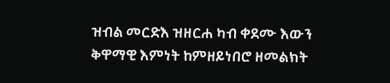ዝብል መርድእ ዝዘርሐ ካብ ቀደሙ እውን ቅዋማዊ እምነት ከምዘይነበሮ ዘመልክት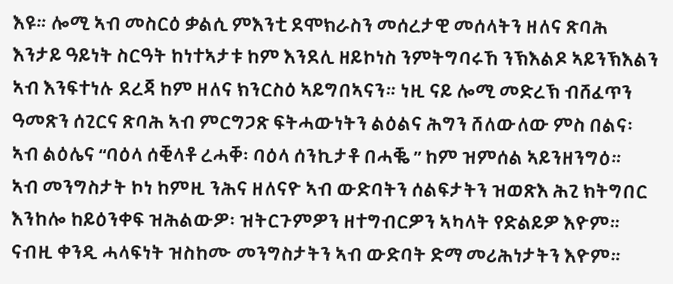እዩ። ሎሚ ኣብ መስርዕ ቃልሲ ምእንቲ ደሞክራስን መሰረታዊ መሰላትን ዘለና ጽባሕ እንታይ ዓይነት ስርዓት ከነተኣታቱ ከም እንደሊ ዘይኮነስ ንምትግባሩኸ ንኽእልዶ ኣይንኽእልን ኣብ እንፍተነሉ ደረጃ ከም ዘለና ክንርስዕ ኣይግበኣናን። ነዚ ናይ ሎሚ መድረኽ ብሸፈጥን ዓመጽን ሰጊርና ጽባሕ ኣብ ምርግጋጽ ፍትሓውነትን ልዕልና ሕግን ሸለውለው ምስ በልና፡ ኣብ ልዕሌና “ባዕላ ሰቒላቶ ረሓቐ፡ ባዕላ ሰንኪታቶ በሓቘ ” ከም ዝምሰል ኣይንዘንግዕ።
ኣብ መንግስታት ኮነ ከምዚ ንሕና ዘለናዮ ኣብ ውድባትን ሰልፍታትን ዝወጽእ ሕጊ ክትግበር እንከሎ ከይዕንቀፍ ዝሕልውዎ፡ ዝትርጉምዎን ዘተግብርዎን ኣካላት የድልይዎ እዮም። ናብዚ ቀንዲ ሓላፍነት ዝስከሙ መንግስታትን ኣብ ውድባት ድማ መሪሕነታትን እዮም።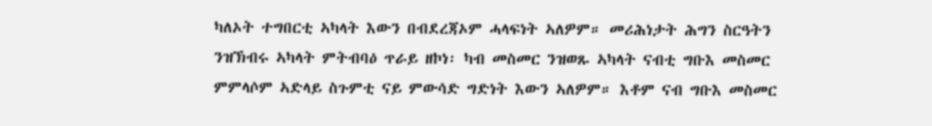ካለኦት ተግበርቲ ኣካላት እውን በብደረጃኦም ሓላፍነት ኣለዎም። መሪሕነታት ሕግን ስርዓትን ንዝኽብሩ ኣካላት ምትብባዕ ጥራይ ዘኮነ፡ ካብ መስመር ንዝወጹ ኣካላት ናብቲ ግቡእ መስመር ምምላሶም ኣድላይ ስጉምቲ ናይ ምውሳድ ግድነት እውን ኣለዎም። እቶም ናብ ግቡእ መስመር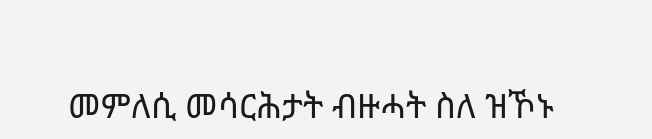መምለሲ መሳርሕታት ብዙሓት ስለ ዝኾኑ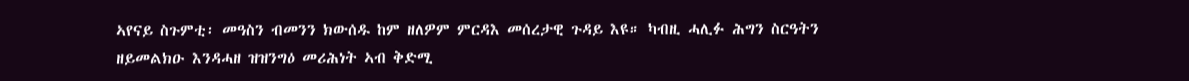ኣየናይ ስጉምቲ፡ መዓስን ብመንን ክውሰዱ ከም ዘለዎም ምርዳእ መሰረታዊ ጉዳይ እዩ። ካብዚ ሓሊፉ ሕግን ስርዓትን ዘይመልክዑ እንዳሓዘ ዝዝንግዕ መሪሕነት ኣብ ቅድሚ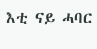እቲ ናይ ሓባር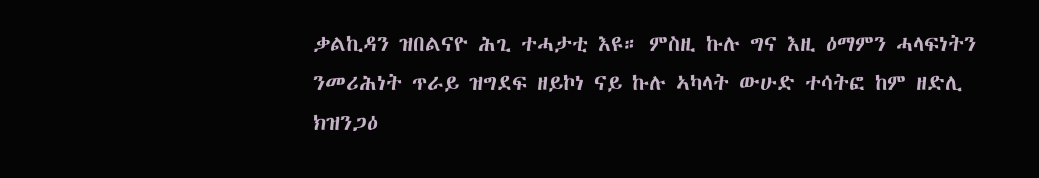ቃልኪዳን ዝበልናዮ ሕጊ ተሓታቲ እዩ። ምስዚ ኩሉ ግና እዚ ዕማምን ሓላፍነትን ንመሪሕነት ጥራይ ዝግደፍ ዘይኮነ ናይ ኩሉ ኣካላት ውሁድ ተሳትፎ ከም ዘድሊ ክዝንጋዕ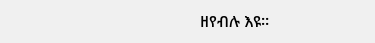ዘየብሉ እዩ።